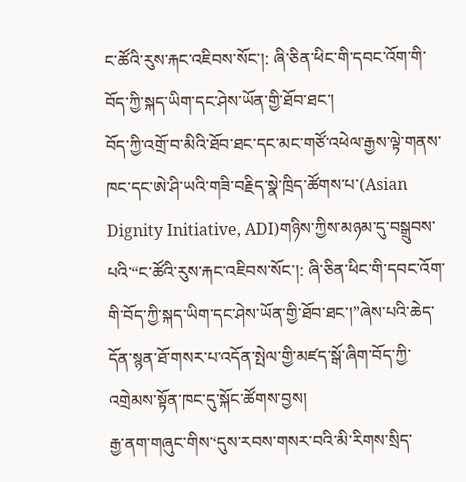ང་ཚོའི་རུས་རྐང་འཇིབས་སོང་།: ཞི་ཅིན་ཕིང་གི་དབང་འོག་གི་བོད་ཀྱི་སྐད་ཡིག་དང་ཤེས་ཡོན་གྱི་ཐོབ་ཐང་།
བོད་ཀྱི་འགྲོ་བ་མིའི་ཐོབ་ཐང་དང་མང་གཙོ་འཕེལ་རྒྱས་ལྟེ་གནས་ཁང་དང་ཨེ་ཤི་ཡའི་གཟི་བརྗིད་སྣེ་ཁྲིད་ཚོགས་པ་(Asian Dignity Initiative, ADI)གཉིས་ཀྱིས་མཉམ་དུ་བསྒྲུབས་པའི་“ང་ཚོའི་རུས་རྐང་འཇིབས་སོང་།: ཞི་ཅིན་ཕིང་གི་དབང་འོག་གི་བོད་ཀྱི་སྐད་ཡིག་དང་ཤེས་ཡོན་གྱི་ཐོབ་ཐང་།”ཞེས་པའི་ཆེད་དོན་སྙན་ཐོ་གསར་པ་འདོན་སྤེལ་གྱི་མཛད་སྒོ་ཞིག་བོད་ཀྱི་འགྲེམས་སྟོན་ཁང་དུ་སྐོང་ཚོགས་བྱས།
རྒྱ་ནག་གཞུང་གིས་‘དུས་རབས་གསར་བའི་མི་རིགས་སྲིད་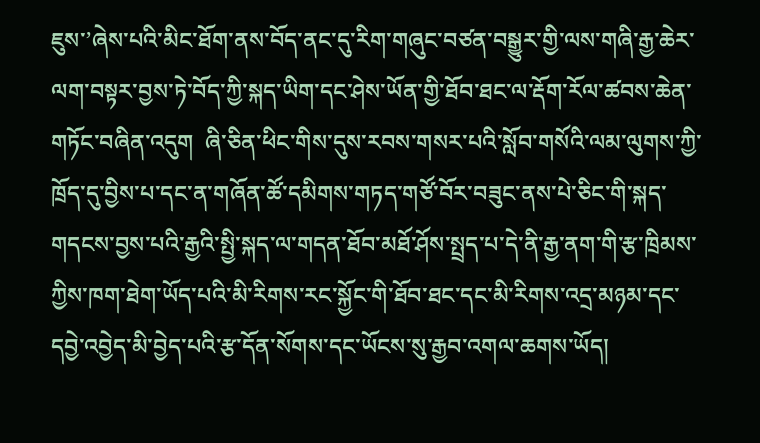ཇུས་’ཞེས་པའི་མིང་ཐོག་ནས་བོད་ནང་དུ་རིག་གཞུང་བཙན་བསྒྱུར་གྱི་ལས་གཞི་རྒྱ་ཆེར་ལག་བསྟར་བྱས་ཏེ་བོད་ཀྱི་སྐད་ཡིག་དང་ཤེས་ཡོན་གྱི་ཐོབ་ཐང་ལ་རྡོག་རོལ་ཚབས་ཆེན་གཏོང་བཞིན་འདུག  ཞི་ཅིན་ཕིང་གིས་དུས་རབས་གསར་པའི་སློབ་གསོའི་ལམ་ལུགས་ཀྱི་ཁྲོད་དུ་བྱིས་པ་དང་ན་གཞོན་ཚོ་དམིགས་གཏད་གཙོ་བོར་བཟུང་ནས་པེ་ཅིང་གི་སྐད་གདངས་བྱས་པའི་རྒྱའི་སྤྱི་སྐད་ལ་གདན་ཐོབ་མཐོ་ཤོས་སྤྲད་པ་དེ་ནི་རྒྱ་ནག་གི་རྩ་ཁྲིམས་ཀྱིས་ཁག་ཐེག་ཡོད་པའི་མི་རིགས་རང་སྐྱོང་གི་ཐོབ་ཐང་དང་མི་རིགས་འདྲ་མཉམ་དང་དབྱེ་འབྱེད་མི་བྱེད་པའི་རྩ་དོན་སོགས་དང་ཡོངས་སུ་རྒྱབ་འགལ་ཆགས་ཡོད།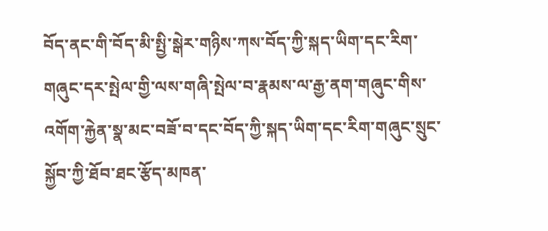བོད་ནང་གི་བོད་མི་སྤྱི་སྒེར་གཉིས་ཀས་བོད་ཀྱི་སྐད་ཡིག་དང་རིག་གཞུང་དར་སྤེལ་གྱི་ལས་གཞི་སྤེལ་བ་རྣམས་ལ་རྒྱ་ནག་གཞུང་གིས་འགོག་རྐྱེན་སྣ་མང་བཟོ་བ་དང་བོད་ཀྱི་སྐད་ཡིག་དང་རིག་གཞུང་སྲུང་སྐྱོབ་ཀྱི་ཐོབ་ཐང་རྩོད་མཁན་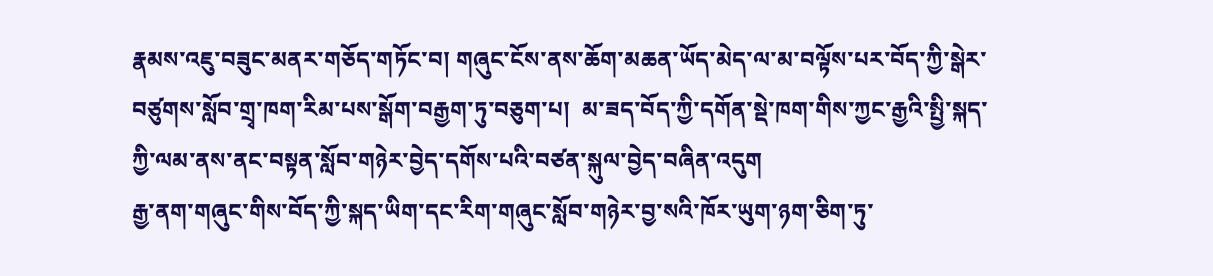རྣམས་འཇུ་བཟུང་མནར་གཅོད་གཏོང་བ། གཞུང་ངོས་ནས་ཆོག་མཆན་ཡོད་མེད་ལ་མ་བལྟོས་པར་བོད་ཀྱི་སྒེར་བཙུགས་སློབ་གྲྭ་ཁག་རིམ་པས་སྒོག་བརྒྱག་ཏུ་བཅུག་པ།  མ་ཟད་བོད་ཀྱི་དགོན་སྡེ་ཁག་གིས་ཀྱང་རྒྱའི་སྤྱི་སྐད་ཀྱི་ལམ་ནས་ནང་བསྟན་སློབ་གཉེར་བྱེད་དགོས་པའི་བཙན་སྐུལ་བྱེད་བཞིན་འདུག
རྒྱ་ནག་གཞུང་གིས་བོད་ཀྱི་སྐད་ཡིག་དང་རིག་གཞུང་སློབ་གཉེར་བྱ་སའི་ཁོར་ཡུག་ཉག་ཅིག་ཏུ་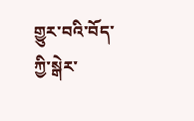གྱུར་བའི་བོད་ཀྱི་སྒེར་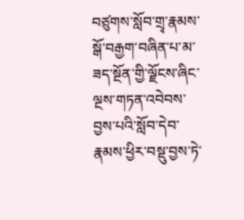བཙུགས་སློབ་གྲྭ་རྣམས་སྒོ་བརྒྱག་བཞིན་པ་མ་ཟད་སྔོན་གྱི་ལྗོངས་ཞིང་ལྔས་གཏན་འབེབས་བྱས་པའི་སློབ་དེབ་རྣམས་ཕྱིར་བསྡུ་བྱས་ཏེ་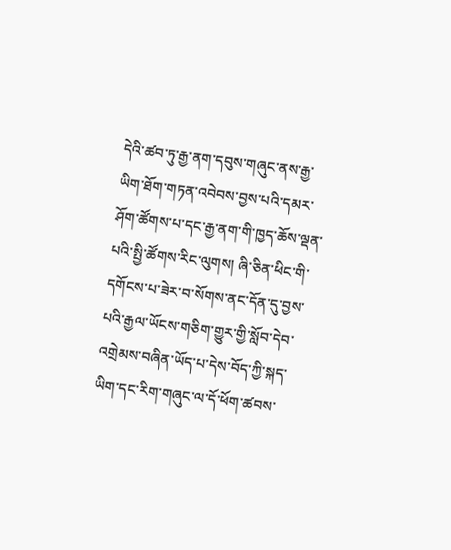དེའི་ཚབ་ཏུ་རྒྱ་ནག་དབུས་གཞུང་ནས་རྒྱ་ཡིག་ཐོག་གཏན་འབེབས་བྱས་པའི་དམར་ཤོག་ཚོགས་པ་དང་རྒྱ་ནག་གི་ཁྱད་ཆོས་ལྡན་པའི་སྤྱི་ཚོགས་རིང་ལུགས། ཞི་ཅིན་ཕིང་གི་དགོངས་པ་ཟེར་བ་སོགས་ནང་དོན་དུ་བྱས་པའི་རྒྱལ་ཡོངས་གཅིག་གྱུར་གྱི་སློབ་དེབ་འགྲེམས་བཞིན་ཡོད་པ་དེས་བོད་ཀྱི་སྐད་ཡིག་དང་རིག་གཞུང་ལ་དོ་ཕོག་ཚབས་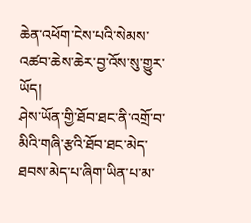ཆེན་འཕོག་ངེས་པའི་སེམས་འཚབ་ཆེས་ཆེར་བྱ་འོས་སུ་གྱུར་ཡོད།
ཤེས་ཡོན་གྱི་ཐོབ་ཐང་ནི་འགྲོ་བ་མིའི་གཞི་རྩའི་ཐོབ་ཐང་མེད་ཐབས་མེད་པ་ཞིག་ཡིན་པ་མ་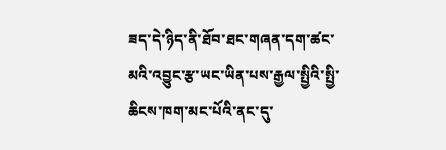ཟད་དེ་ཉིད་ནི་ཐོབ་ཐང་གཞན་དག་ཚང་མའི་འབྱུང་རྩ་ཡང་ཡིན་པས་རྒྱལ་སྤྱིའི་སྤྱི་ཆིངས་ཁག་མང་པོའི་ནང་དུ་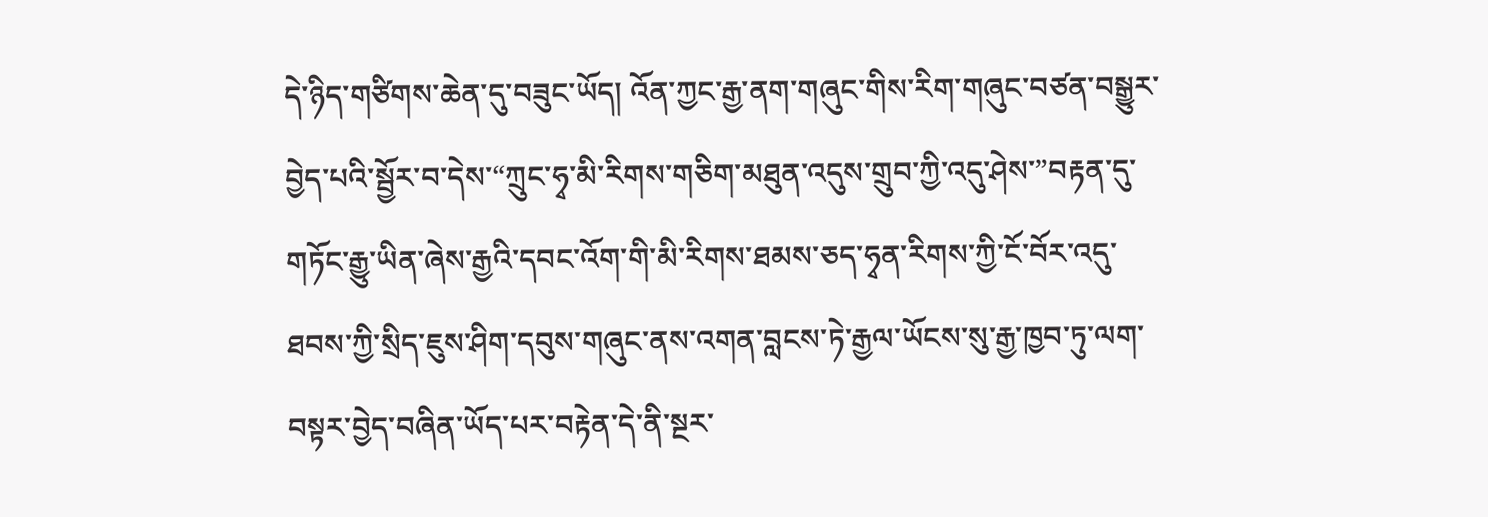དེ་ཉིད་གཙིགས་ཆེན་དུ་བཟུང་ཡོད། འོན་ཀྱང་རྒྱ་ནག་གཞུང་གིས་རིག་གཞུང་བཙན་བསྒྱུར་བྱེད་པའི་སྦྱོར་བ་དེས་“ཀྲུང་ཧྭ་མི་རིགས་གཅིག་མཐུན་འདུས་གྲུབ་ཀྱི་འདུ་ཤེས་”བརྟན་དུ་གཏོང་རྒྱུ་ཡིན་ཞེས་རྒྱའི་དབང་འོག་གི་མི་རིགས་ཐམས་ཅད་ཧྭན་རིགས་ཀྱི་ངོ་བོར་འདུ་ཐབས་ཀྱི་སྲིད་ཇུས་ཤིག་དབུས་གཞུང་ནས་འགན་བླངས་ཏེ་རྒྱལ་ཡོངས་སུ་རྒྱ་ཁྱབ་ཏུ་ལག་བསྟར་བྱེད་བཞིན་ཡོད་པར་བརྟེན་དེ་ནི་སྔར་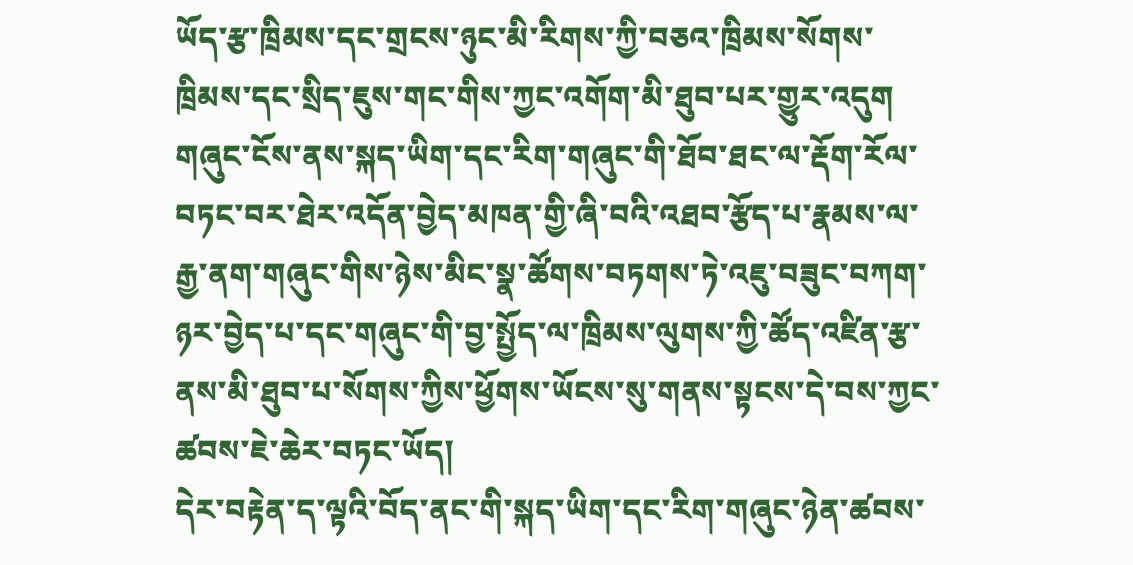ཡོད་རྩ་ཁྲིམས་དང་གྲངས་ཉུང་མི་རིགས་ཀྱི་བཅའ་ཁྲིམས་སོགས་ཁྲིམས་དང་སྲིད་ཇུས་གང་གིས་ཀྱང་འགོག་མི་ཐུབ་པར་གྱུར་འདུག
གཞུང་ངོས་ནས་སྐད་ཡིག་དང་རིག་གཞུང་གི་ཐོབ་ཐང་ལ་རྡོག་རོལ་བཏང་བར་ཐེར་འདོན་བྱེད་མཁན་གྱི་ཞི་བའི་འཐབ་རྩོད་པ་རྣམས་ལ་རྒྱ་ནག་གཞུང་གིས་ཉེས་མིང་སྣ་ཚོགས་བཏགས་ཏེ་འཇུ་བཟུང་བཀག་ཉར་བྱེད་པ་དང་གཞུང་གི་བྱ་སྤྱོད་ལ་ཁྲིམས་ལུགས་ཀྱི་ཚོད་འཛིན་རྩ་ནས་མི་ཐུབ་པ་སོགས་ཀྱིས་ཕྱོགས་ཡོངས་སུ་གནས་སྟངས་དེ་བས་ཀྱང་ཚབས་ཇེ་ཆེར་བཏང་ཡོད།
དེར་བརྟེན་ད་ལྟའི་བོད་ནང་གི་སྐད་ཡིག་དང་རིག་གཞུང་ཉེན་ཚབས་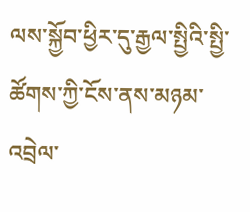ལས་སྐྱོབ་ཕྱིར་དུ་རྒྱལ་སྤྱིའི་སྤྱི་ཚོགས་ཀྱི་ངོས་ནས་མཉམ་འབྲེལ་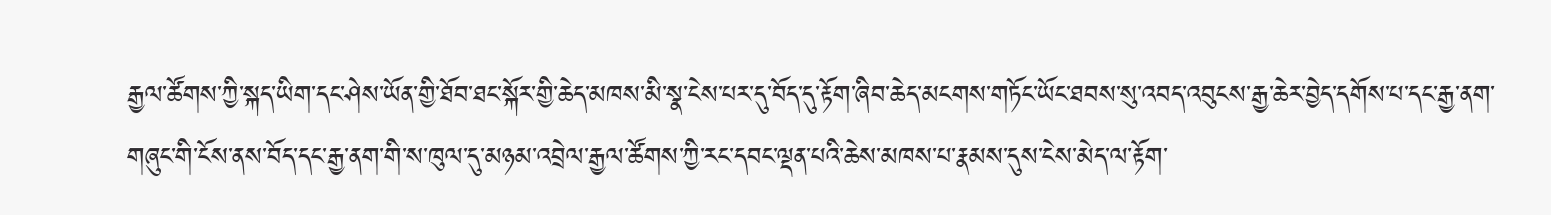རྒྱལ་ཚོགས་ཀྱི་སྐད་ཡིག་དང་ཤེས་ཡོན་གྱི་ཐོབ་ཐང་སྐོར་གྱི་ཆེད་མཁས་མི་སྣ་ངེས་པར་དུ་བོད་དུ་རྟོག་ཞིབ་ཆེད་མངགས་གཏོང་ཡོང་ཐབས་སུ་འབད་འབུངས་རྒྱ་ཆེར་བྱེད་དགོས་པ་དང་རྒྱ་ནག་གཞུང་གི་ངོས་ནས་བོད་དང་རྒྱ་ནག་གི་ས་ཁུལ་དུ་མཉམ་འབྲེལ་རྒྱལ་ཚོགས་ཀྱི་རང་དབང་ལྡན་པའི་ཆེས་མཁས་པ་རྣམས་དུས་ངེས་མེད་ལ་རྟོག་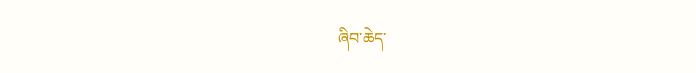ཞིབ་ཆེད་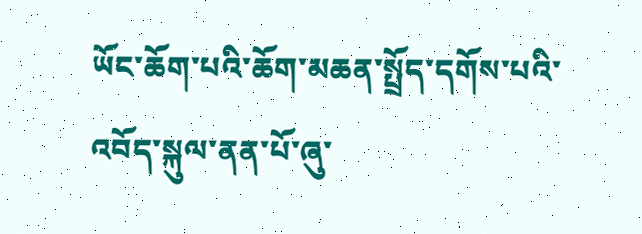ཡོང་ཆོག་པའི་ཆོག་མཆན་སྤྲོད་དགོས་པའི་འབོད་སྐུལ་ནན་པོ་ཞུ་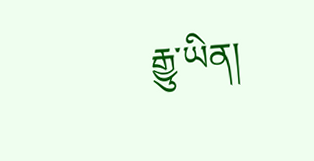རྒྱུ་ཡིན།